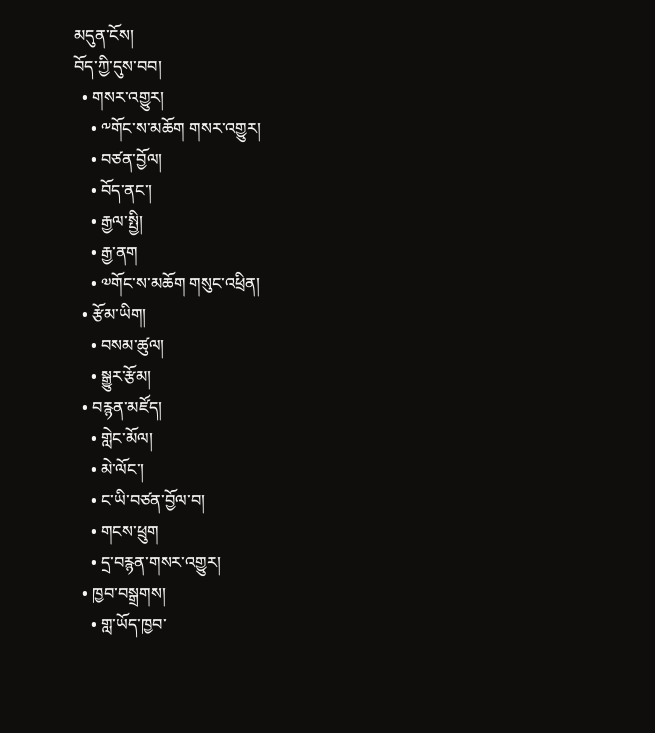མདུན་ངོས།
བོད་ཀྱི་དུས་བབ།
  • གསར་འགྱུར།
    • ༸གོང་ས་མཆོག གསར་འགྱུར།
    • བཙན་བྱོལ།
    • བོད་ནང་།
    • རྒྱལ་སྤྱི།
    • རྒྱ་ནག
    • ༧གོང་ས་མཆོག གསུང་འཕྲིན།
  • རྩོམ་ཡིག།
    • བསམ་ཚུལ།
    • སྒྱུར་རྩོམ།
  • བརྙན་མཛོད།
    • གླེང་མོལ།
    • མེ་ལོང་།
    • ང་ཡི་བཙན་བྱོལ་བ།
    • གངས་ཕྲུག
    • དྲ་བརྙན་གསར་འགྱུར།
  • ཁྱབ་བསྒྲགས།
    • གླ་ཡོད་ཁྱབ་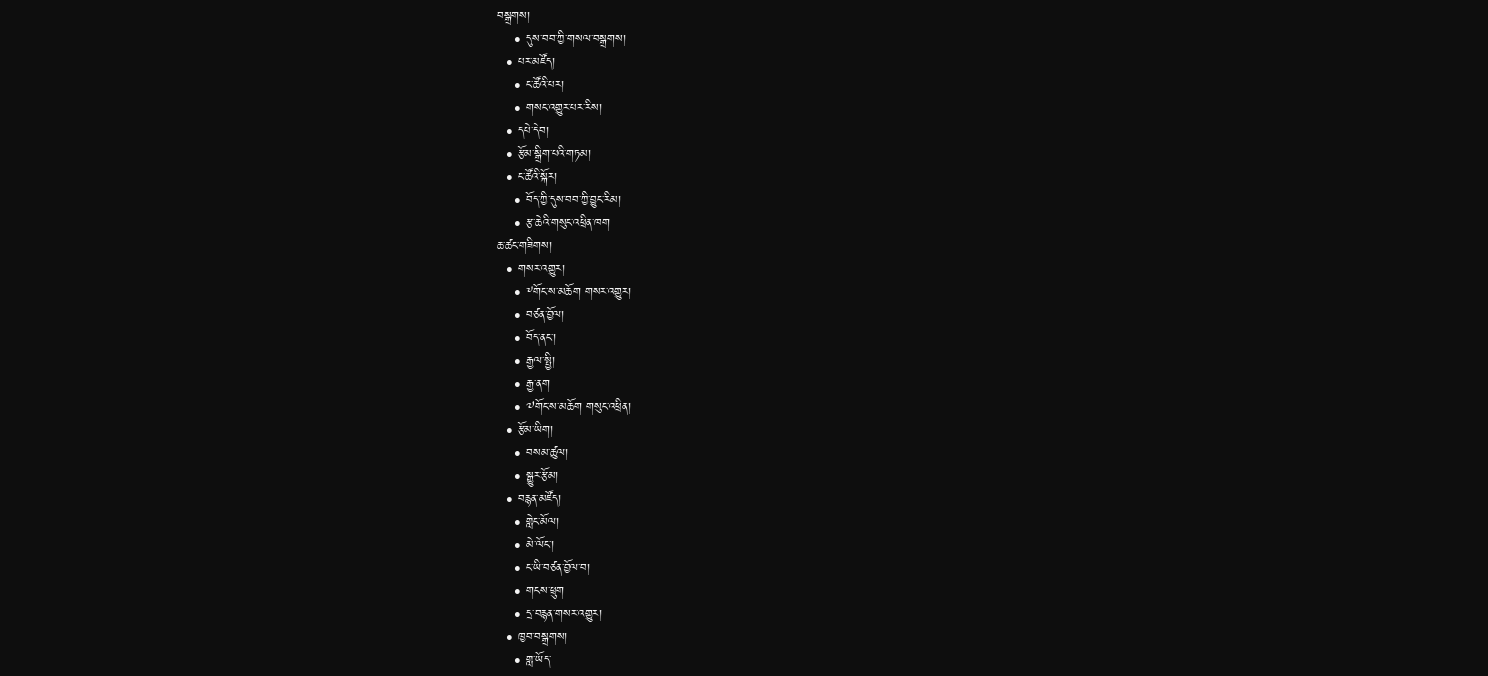བསྒྲགས།
    • དུས་བབ་ཀྱི་གསལ་བསྒྲགས།
  • པར་མཛོད།
    • ང་ཚོའི་པར།
    • གསང་འགྱུར་པར་རིས།
  • དཔེ་དེབ།
  • རྩོམ་སྒྲིག་པའི་གཏམ།
  • ང་ཚོའི་སྐོར།
    • བོད་ཀྱི་དུས་བབ་ཀྱི་བྱུང་རིམ།
    • རྩ་ཆེའི་གསུང་འཕྲིན་ཁག
ཆ་ཚང་གཟིགས།
  • གསར་འགྱུར།
    • ༸གོང་ས་མཆོག གསར་འགྱུར།
    • བཙན་བྱོལ།
    • བོད་ནང་།
    • རྒྱལ་སྤྱི།
    • རྒྱ་ནག
    • ༧གོང་ས་མཆོག གསུང་འཕྲིན།
  • རྩོམ་ཡིག།
    • བསམ་ཚུལ།
    • སྒྱུར་རྩོམ།
  • བརྙན་མཛོད།
    • གླེང་མོལ།
    • མེ་ལོང་།
    • ང་ཡི་བཙན་བྱོལ་བ།
    • གངས་ཕྲུག
    • དྲ་བརྙན་གསར་འགྱུར།
  • ཁྱབ་བསྒྲགས།
    • གླ་ཡོད་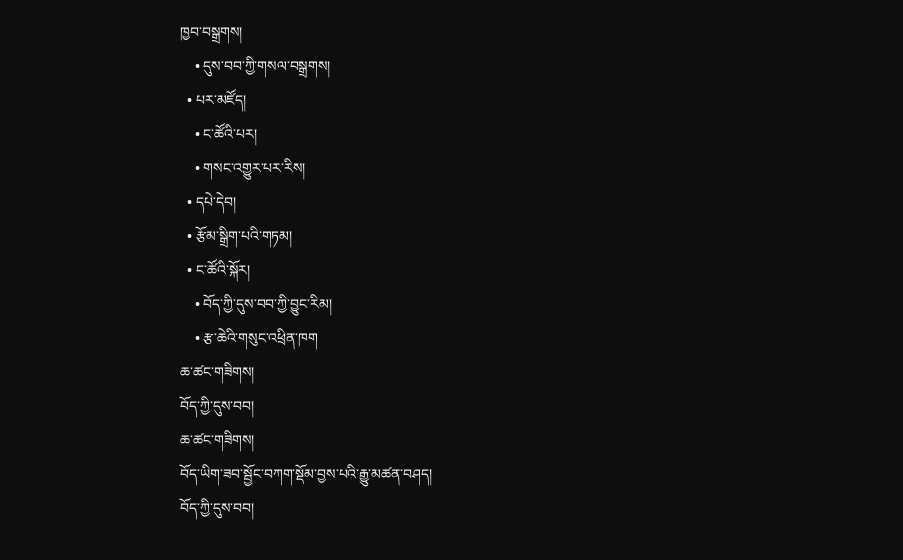ཁྱབ་བསྒྲགས།
    • དུས་བབ་ཀྱི་གསལ་བསྒྲགས།
  • པར་མཛོད།
    • ང་ཚོའི་པར།
    • གསང་འགྱུར་པར་རིས།
  • དཔེ་དེབ།
  • རྩོམ་སྒྲིག་པའི་གཏམ།
  • ང་ཚོའི་སྐོར།
    • བོད་ཀྱི་དུས་བབ་ཀྱི་བྱུང་རིམ།
    • རྩ་ཆེའི་གསུང་འཕྲིན་ཁག
ཆ་ཚང་གཟིགས།
བོད་ཀྱི་དུས་བབ།
ཆ་ཚང་གཟིགས།
བོད་ཡིག་ཟབ་སྦྱོང་བཀག་སྡོམ་བྱས་པའི་རྒྱུ་མཚན་བཤད།
བོད་ཀྱི་དུས་བབ།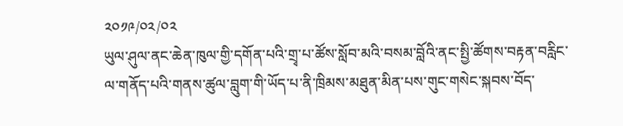༢༠༡༩/༠༢/༠༢
ཡུལ་ཤུལ་ནང་ཆེན་ཁུལ་གྱི་དགོན་པའི་གྲྭ་པ་ཚོས་སློབ་མའི་བསམ་བློའི་ནང་སྤྱི་ཚོགས་བརྟན་བརླིང་ལ་གནོད་པའི་གནས་ཚུལ་བླུག་གི་ཡོད་པ་ནི་ཁྲིམས་མཐུན་མིན་པས་གུང་གསེང་སྐབས་བོད་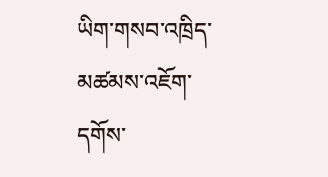ཡིག་གསབ་འཁྲིད་མཚམས་འཇོག་དགོས་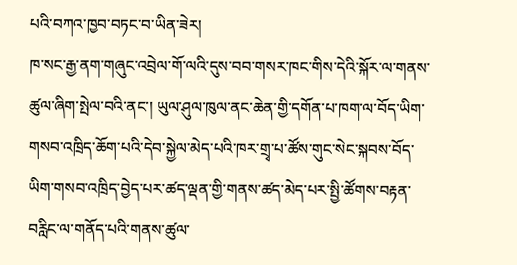པའི་བཀའ་ཁྱབ་བཏང་བ་ཡིན་ཟེར།
ཁ་སང་རྒྱ་ནག་གཞུང་འབྲེལ་གོ་ལའི་དུས་བབ་གསར་ཁང་གིས་དེའི་སྐོར་ལ་གནས་ཚུལ་ཞིག་སྤེལ་བའི་ནང་། ཡུལ་ཤུལ་ཁུལ་ནང་ཆེན་གྱི་དགོན་པ་ཁག་ལ་བོད་ཡིག་གསབ་འཁྲིད་ཆོག་པའི་དེབ་སྐྱེལ་མེད་པའི་ཁར་གྲྭ་པ་ཚོས་གུང་སེང་སྐབས་བོད་ཡིག་གསབ་འཁྲིད་བྱེད་པར་ཚད་ལྡན་གྱི་གནས་ཚད་མེད་པར་སྤྱི་ཚོགས་བརྟན་བརླིང་ལ་གནོད་པའི་གནས་ཚུལ་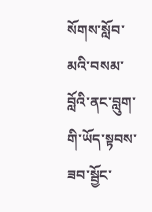སོགས་སློབ་མའི་བསམ་བློའི་ནང་བླུག་གི་ཡོད་སྟབས་ཟབ་སྦྱོང་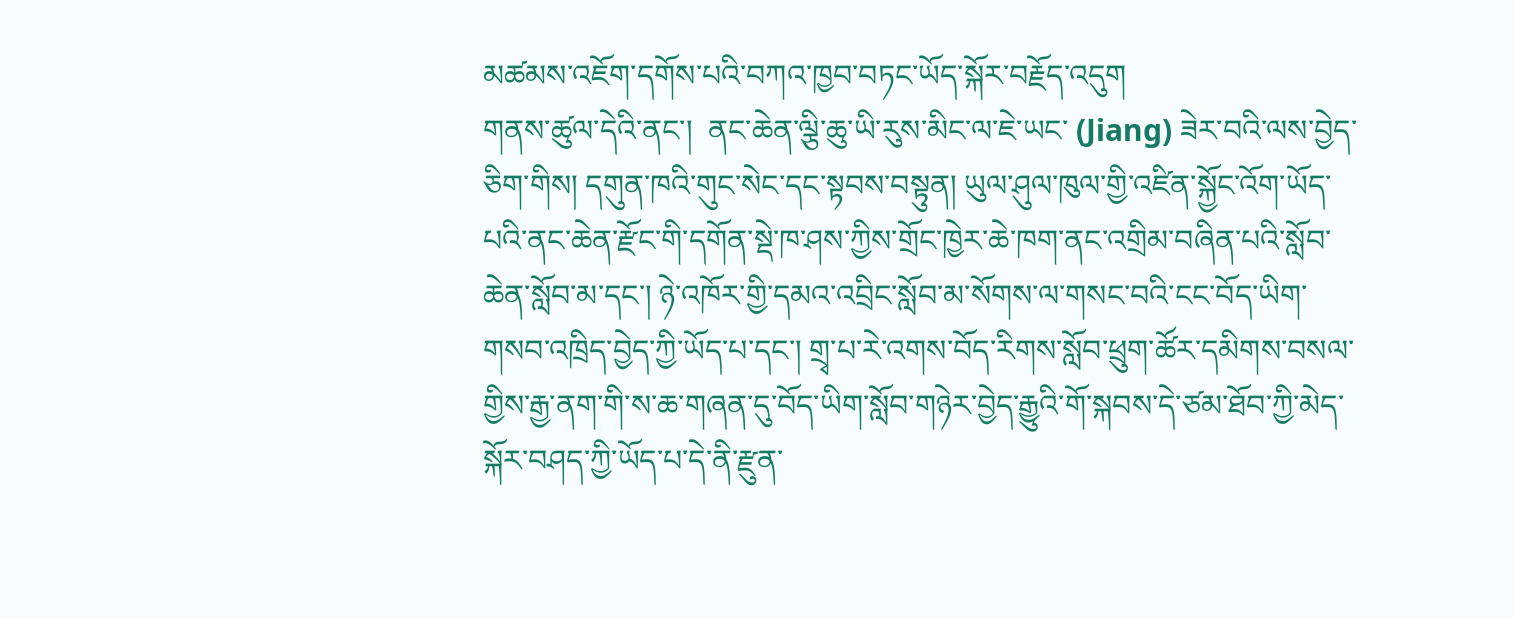མཚམས་འཇོག་དགོས་པའི་བཀའ་ཁྱབ་བཏང་ཡོད་སྐོར་བརྗོད་འདུག
གནས་ཚུལ་དེའི་ནང་།  ནང་ཆེན་ལྕི་ཆུ་ཡི་རུས་མིང་ལ་ཇེ་ཡང་ (Jiang) ཟེར་བའི་ལས་བྱེད་ཅིག་གིས། དགུན་ཁའི་གུང་སེང་དང་སྟབས་བསྟུན། ཡུལ་ཤུལ་ཁུལ་གྱི་འཛིན་སྐྱོང་འོག་ཡོད་པའི་ནང་ཆེན་རྫོང་གི་དགོན་སྡེ་ཁ་ཤས་ཀྱིས་གྲོང་ཁྱེར་ཆེ་ཁག་ནང་འགྲིམ་བཞིན་པའི་སློབ་ཆེན་སློབ་མ་དང་། ཉེ་འཁོར་གྱི་དམའ་འབྲིང་སློབ་མ་སོགས་ལ་གསང་བའི་ངང་བོད་ཡིག་གསབ་འཁྲིད་བྱེད་ཀྱི་ཡོད་པ་དང་། གྲྭ་པ་རེ་འགས་བོད་རིགས་སློབ་ཕྲུག་ཚོར་དམིགས་བསལ་གྱིས་རྒྱ་ནག་གི་ས་ཆ་གཞན་དུ་བོད་ཡིག་སློབ་གཉེར་བྱེད་རྒྱུའི་གོ་སྐབས་དེ་ཙམ་ཐོབ་ཀྱི་མེད་སྐོར་བཤད་ཀྱི་ཡོད་པ་དེ་ནི་རྫུན་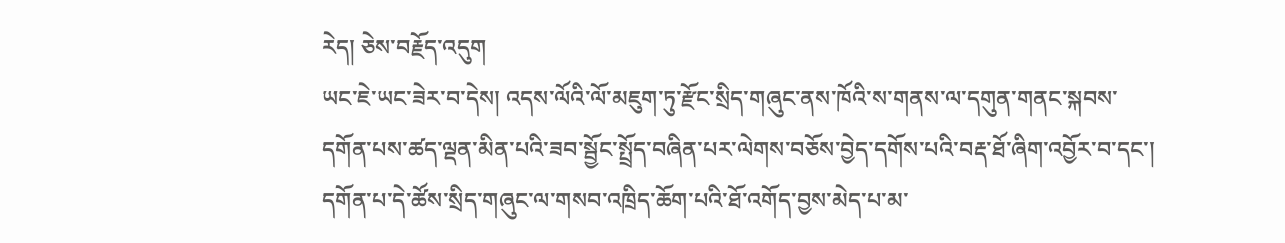རེད། ཅེས་བརྗོད་འདུག
ཡང་ཇེ་ཡང་ཟེར་བ་དེས། འདས་ལོའི་ལོ་མཇུག་ཏུ་རྫོང་སྲིད་གཞུང་ནས་ཁོའི་ས་གནས་ལ་དགུན་གནང་སྐབས་དགོན་པས་ཚད་ལྡན་མིན་པའི་ཟབ་སྦྱོང་སྤྲོད་བཞིན་པར་ལེགས་བཅོས་བྱེད་དགོས་པའི་བརྡ་ཐོ་ཞིག་འབྱོར་བ་དང་། དགོན་པ་དེ་ཚོས་སྲིད་གཞུང་ལ་གསབ་འཁྲིད་ཆོག་པའི་ཐོ་འགོད་བྱས་མེད་པ་མ་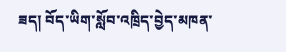ཟད། བོད་ཡིག་སློབ་འཁྲིད་བྱེད་མཁན་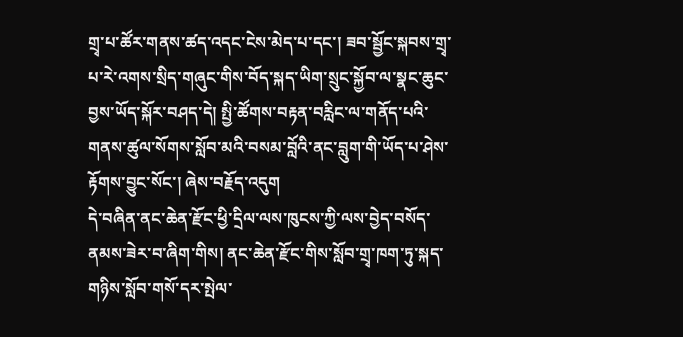གྲྭ་པ་ཚོར་གནས་ཚད་འདང་ངེས་མེད་པ་དང་། ཟབ་སྦྱོང་སྐབས་གྲྭ་པ་རེ་འགས་སྲིད་གཞུང་གིས་བོད་སྐད་ཡིག་སྲུང་སྐྱོབ་ལ་སྣང་ཆུང་བྱས་ཡོད་སྐོར་བཤད་དེ། སྤྱི་ཚོགས་བརྟན་བརླིང་ལ་གནོད་པའི་གནས་ཚུལ་སོགས་སློབ་མའི་བསམ་བློའི་ནང་བླུག་གི་ཡོད་པ་ཤེས་རྟོགས་བྱུང་སོང་། ཞེས་བརྗོད་འདུག
དེ་བཞིན་ནང་ཆེན་རྫོང་ཕྱི་དྲིལ་ལས་ཁུངས་ཀྱི་ལས་བྱེད་བསོད་ནམས་ཟེར་བ་ཞིག་གིས། ནང་ཆེན་རྫོང་གིས་སློབ་གྲྭ་ཁག་ཏུ་སྐད་གཉིས་སློབ་གསོ་དར་སྤེལ་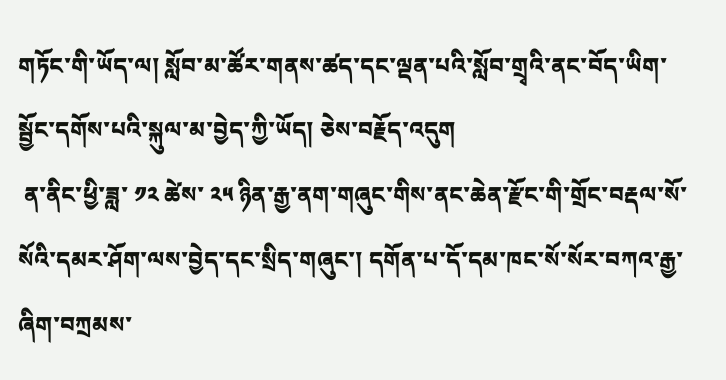གཏོང་གི་ཡོད་ལ། སློབ་མ་ཚོར་གནས་ཚད་དང་ལྡན་པའི་སློབ་གྲྭའི་ནང་བོད་ཡིག་སྦྱོང་དགོས་པའི་སྐུལ་མ་བྱེད་ཀྱི་ཡོད། ཅེས་བརྗོད་འདུག
 ན་ནིང་ཕྱི་ཟླ་ ༡༢ ཚེས་ ༢༥ ཉིན་རྒྱ་ནག་གཞུང་གིས་ནང་ཆེན་རྫོང་གི་གྲོང་བརྡལ་སོ་སོའི་དམར་ཤོག་ལས་བྱེད་དང་སྲིད་གཞུང་། དགོན་པ་དོ་དམ་ཁང་སོ་སོར་བཀའ་རྒྱ་ཞིག་བཀྲམས་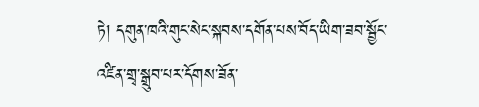ཏེ། དགུན་ཁའི་གུང་སེང་སྐབས་དགོན་པས་བོད་ཡིག་ཟབ་སྦྱོང་འཛིན་གྲྭ་སྒྲུབ་པར་དོགས་ཟོན་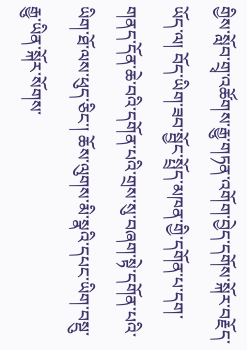གྱིས་སློབ་གྲྭ་འཚོགས་རྒྱུ་གཏན་འགོག་བྱེད་དགོས་སྐོར་བརྗོད་ཡོད་ལ། བོད་ཡིག་ཟབ་སྦྱོང་སྤྲོད་མཁན་གྱི་དགོན་པ་དག་གནད་དོན་ཆེ་བའི་དགོན་པའི་གྲས་སུ་བཞག་སྟེ་དགོན་པའི་ཡིག་ཐོ་ལས་ཕུད་ཅིང་། ཆོས་ལུགས་མི་སྣའི་དཔང་ཡིག་བསྡུ་རྒྱུ་ཡིན་སྐོར་སོགས་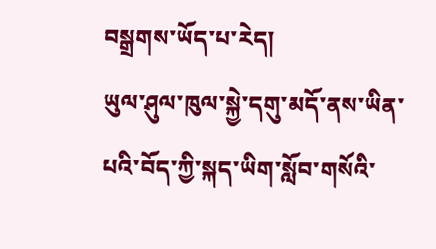བསྒྲགས་ཡོད་པ་རེད།
ཡུལ་ཤུལ་ཁུལ་སྐྱེ་དགུ་མདོ་ནས་ཡིན་པའི་བོད་ཀྱི་སྐད་ཡིག་སློབ་གསོའི་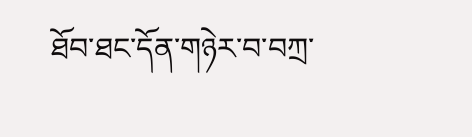ཐོབ་ཐང་དོན་གཉེར་བ་བཀྲ་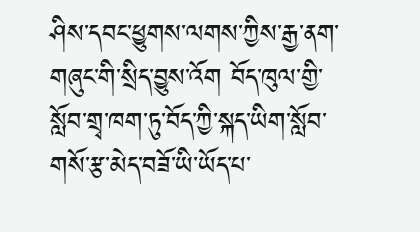ཤིས་དབང་ཕྱུགས་ལགས་ཀྱིས་རྒྱ་ནག་གཞུང་གི་སྲིད་བྱུས་འོག བོད་ཁུལ་གྱི་སློབ་གྲྭ་ཁག་ཏུ་བོད་ཀྱི་སྐད་ཡིག་སློབ་གསོ་རྩ་མེད་བཟོ་ཡི་ཡོད་པ་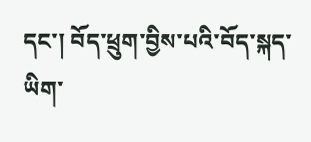དང་། བོད་ཕྲུག་བྱིས་པའི་བོད་སྐད་ཡིག་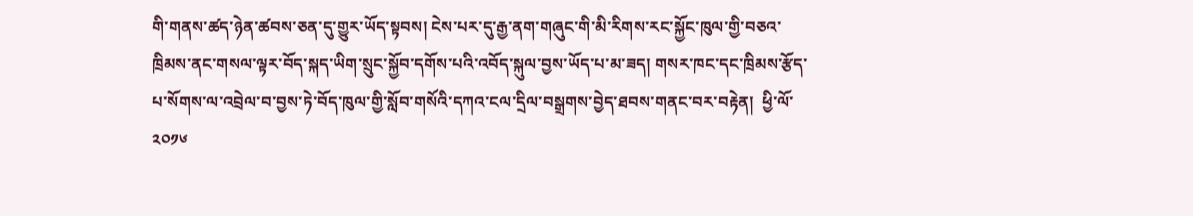གི་གནས་ཚད་ཉེན་ཚབས་ཅན་དུ་གྱུར་ཡོད་སྟབས། ངེས་པར་དུ་རྒྱ་ནག་གཞུང་གི་མི་རིགས་རང་སྐྱོང་ཁུལ་གྱི་བཅའ་ཁྲིམས་ནང་གསལ་ལྟར་བོད་སྐད་ཡིག་སྲུང་སྐྱོབ་དགོས་པའི་འབོད་སྐུལ་བྱས་ཡོད་པ་མ་ཟད། གསར་ཁང་དང་ཁྲིམས་རྩོད་པ་སོགས་ལ་འབྲེལ་བ་བྱས་ཏེ་བོད་ཁུལ་གྱི་སློབ་གསོའི་དཀའ་ངལ་དྲིལ་བསྒྲགས་བྱེད་ཐབས་གནང་བར་བརྟེན།  ཕྱི་ལོ་ ༢༠༡༦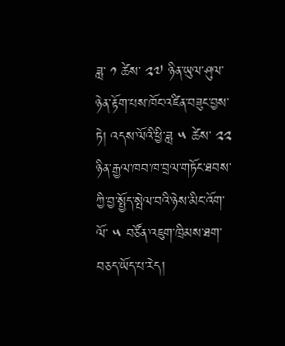ཟླ་ ༡ ཚེས་ ༢༧ ཉིན་ཡུལ་ཤུལ་ཉེན་རྟོག་པས་ཁོང་འཛིན་བཟུང་བྱས་ཏེ། འདས་ལོའི་ཕྱི་ཟླ ༥ ཚེས་ ༢༢ ཉིན་རྒྱལ་ཁབ་ཁ་བྲལ་གཏོང་ཐབས་ཀྱི་བྱ་སྤྱོད་སྤེལ་བའི་ཉེས་མིང་འོག་ལོ་ ༥ བཙོན་འཇུག་ཁྲིམས་ཐག་བཅད་ཡོད་པ་རེད།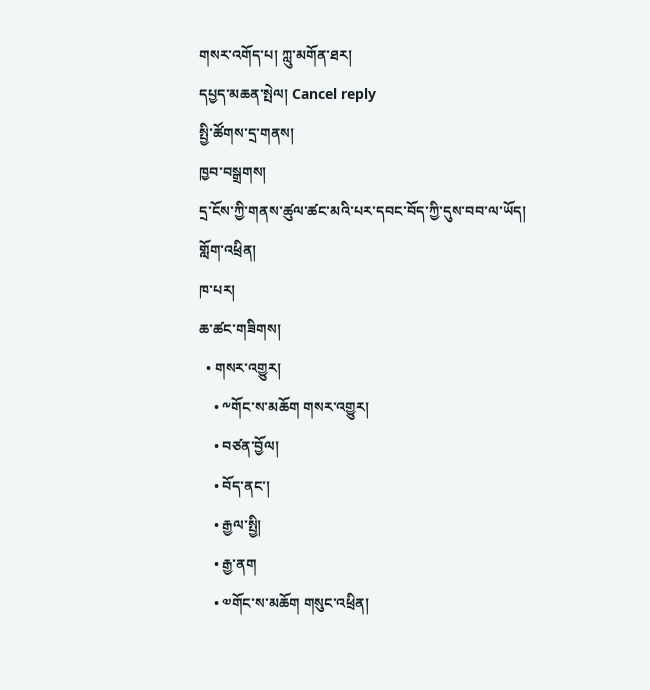གསར་འགོད་པ། ཀླུ་མགོན་ཐར།
དཔྱད་མཆན་སྤེལ། Cancel reply
སྤྱི་ཚོགས་དྲ་གནས།
ཁྱབ་བསྒྲགས།
དྲ་ངོས་ཀྱི་གནས་ཚུལ་ཚང་མའི་པར་དབང་བོད་ཀྱི་དུས་བབ་ལ་ཡོད།
གློག་འཕྲིན།
ཁ་པར།
ཆ་ཚང་གཟིགས།
  • གསར་འགྱུར།
    • ༸གོང་ས་མཆོག གསར་འགྱུར།
    • བཙན་བྱོལ།
    • བོད་ནང་།
    • རྒྱལ་སྤྱི།
    • རྒྱ་ནག
    • ༧གོང་ས་མཆོག གསུང་འཕྲིན།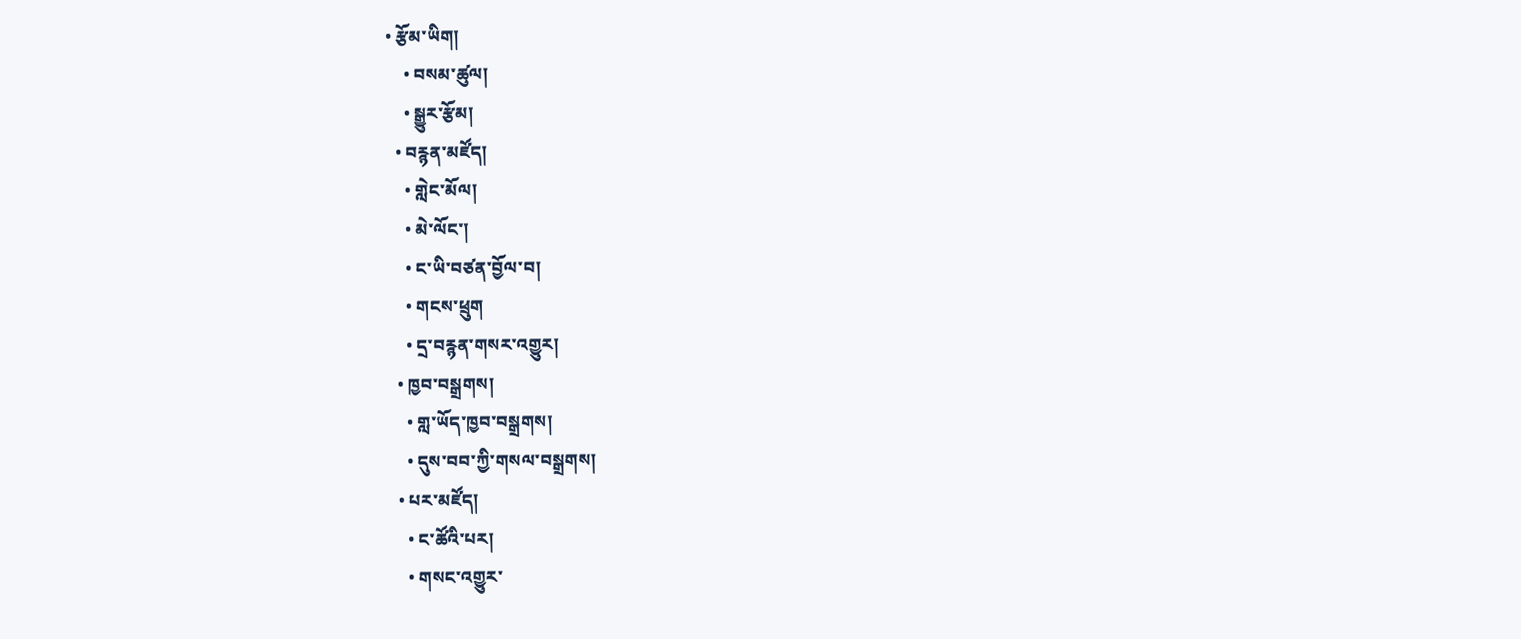• རྩོམ་ཡིག།
    • བསམ་ཚུལ།
    • སྒྱུར་རྩོམ།
  • བརྙན་མཛོད།
    • གླེང་མོལ།
    • མེ་ལོང་།
    • ང་ཡི་བཙན་བྱོལ་བ།
    • གངས་ཕྲུག
    • དྲ་བརྙན་གསར་འགྱུར།
  • ཁྱབ་བསྒྲགས།
    • གླ་ཡོད་ཁྱབ་བསྒྲགས།
    • དུས་བབ་ཀྱི་གསལ་བསྒྲགས།
  • པར་མཛོད།
    • ང་ཚོའི་པར།
    • གསང་འགྱུར་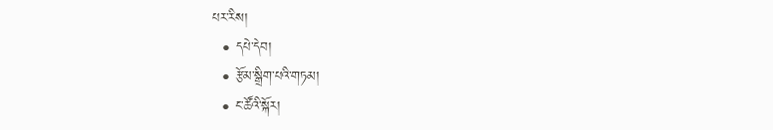པར་རིས།
  • དཔེ་དེབ།
  • རྩོམ་སྒྲིག་པའི་གཏམ།
  • ང་ཚོའི་སྐོར།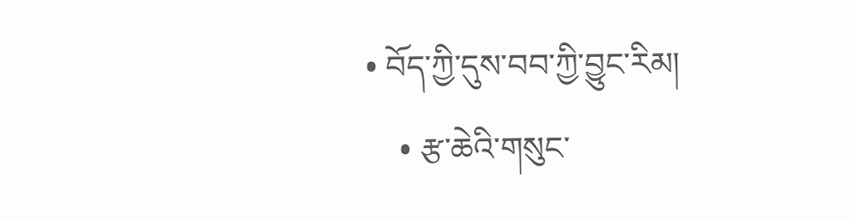• བོད་ཀྱི་དུས་བབ་ཀྱི་བྱུང་རིམ།
    • རྩ་ཆེའི་གསུང་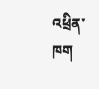འཕྲིན་ཁག